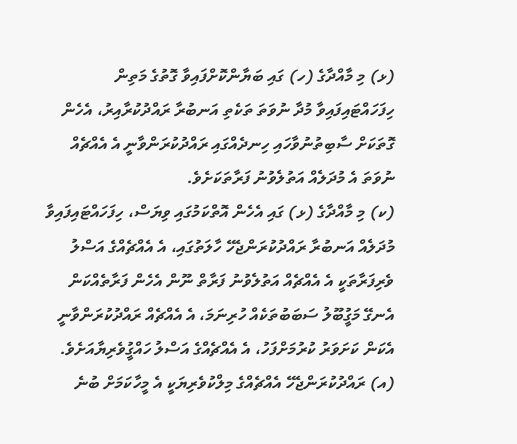(ޅ) މި މާއްދާގެ (ހ) ގައި ބަޔާންކޮށްފައިވާ ގޮތުގެ މަތިން ހިފަހައްޓައިފައިވާ މުދާ ނުވަތަ ތަކެތި އަނބުރާ ރައްދުކުރާއިރު، އެހެން ގޮތަކަށް ސާބިތުނުވާހައި ހިނދެއްގައި ރައްދުކުރަންވާނީ އެ އެއްޗެއް ނުވަތަ އެ މުދަލެއް އަތުލެވުނު ފަރާތަކަށެވެ.
(ކ) މި މާއްދާގެ (ޅ) ގައި އެހެން އޮތްކަމުގައި ވިޔަސް، ހިފަހައްޓައިފައިވާ މުދަލެއް އަނބުރާ ރައްދުކުރަންޖެހޭ ހާލަތުގައި، އެ އެއްޗެއްގެ އަސްލު ވެރިފަރާތަކީ އެ އެއްޗެއް އަތުލެވުނު ފަރާތް ނޫން އެހެން ފަރާތެއްކަން އެނގޭ މަގީުބޫލު ސަބަބުތަކެއް ހުރިނަމަ، އެ އެއްޗެއް ރައްދުކުރަންވާނީ އެކަން ކަށަވަރު ކުރުމަށްފަހު، އެ އެއްޗެއްގެ އަސްލު ހައްގީުވެރިޔާއަށެވެ.
(އ) ރައްދުކުރަންޖެހޭ އެއްޗެއްގެ މިލްކުވެރިޔަކީ އެ މީހާކަމަށް ބުނެ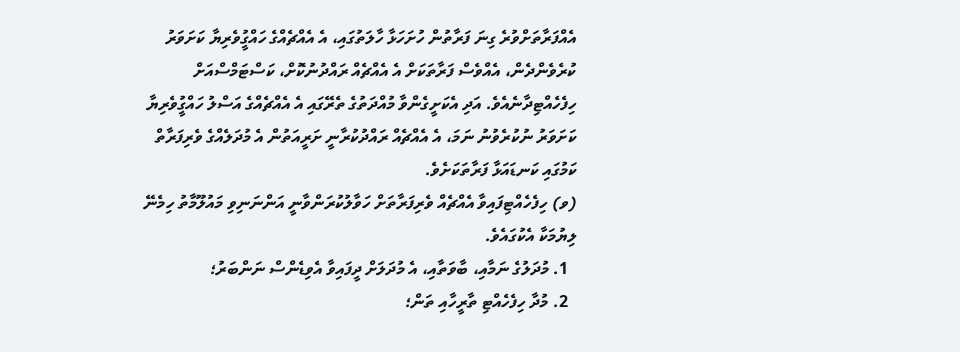އެއްފަރާތަށްވުރެ ގިނަ ފަރާތުން ހުށަހަޅާ ހާލަތުގައި، އެ އެއްޗެއްގެ ހައްގީުވެރިޔާ ކަށަވަރު ކުރެވެންދެން، އެއްވެސް ފަރާތަކަށް އެ އެއްޗެއް ރައްދުނުކޮށް، ކަސްޓަމްސްއަށް ހިފެހެއްޓިދާނެއެވެ. އަދި އެކަށީގެންވާ މުއްދަތުގެ ތެރޭގައި އެ އެއްޗެއްގެ އަސްލު ހައްގީުވެރިޔާ ކަށަވަރު ނުކުރެވުނު ނަމަ، އެ އެއްޗެއް ރައްދުކުރާނީ ށަރީއަތުން އެ މުދަލެއްގެ ވެރިފަރާތް ކަމުގައި ކަނޑައަޅާ ފަރާތަކަށެވެ.
(ވ) ހިފެހެއްޓިފައިވާ އެއްޗެއް ވެރިފަރާތަށް ހަވާލުކުރަންވާނީ އަންނަނިވި މައުލޫމާތު ހިމެނޭ ލިޔުމަކާ އެކުގައެވެ.
  1. މުދަލުގެ ނަމާއި، ބާވަތާއި، އެ މުދަލަށް ދީފައިވާ އެވިޑެންސް ނަންބަރު؛
  2. މުދާ ހިފެހެއްޓި ތާރީހާއި ތަން؛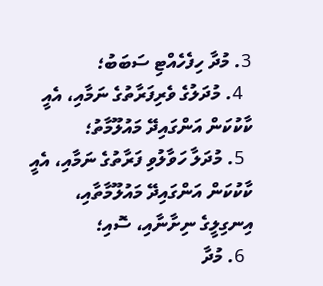3. މުދާ ހިފެހެއްޓި ސަބަބު؛
  4. މުދަލުގެ ވެރިފަރާތުގެ ނަމާއި، އެއީ ކާކުކަން އަންގައިދޭ މައުލޫމާތު؛
  5. މުދަލާ ހަވާލުވި ފަރާތުގެ ނަމާއި، އެއީ ކާކުކަން އަންގައިދޭ މައުލޫމާތާއި، އިނގިލީގެ ނިށާނާއި، ސޮއި؛
  6. މުދާ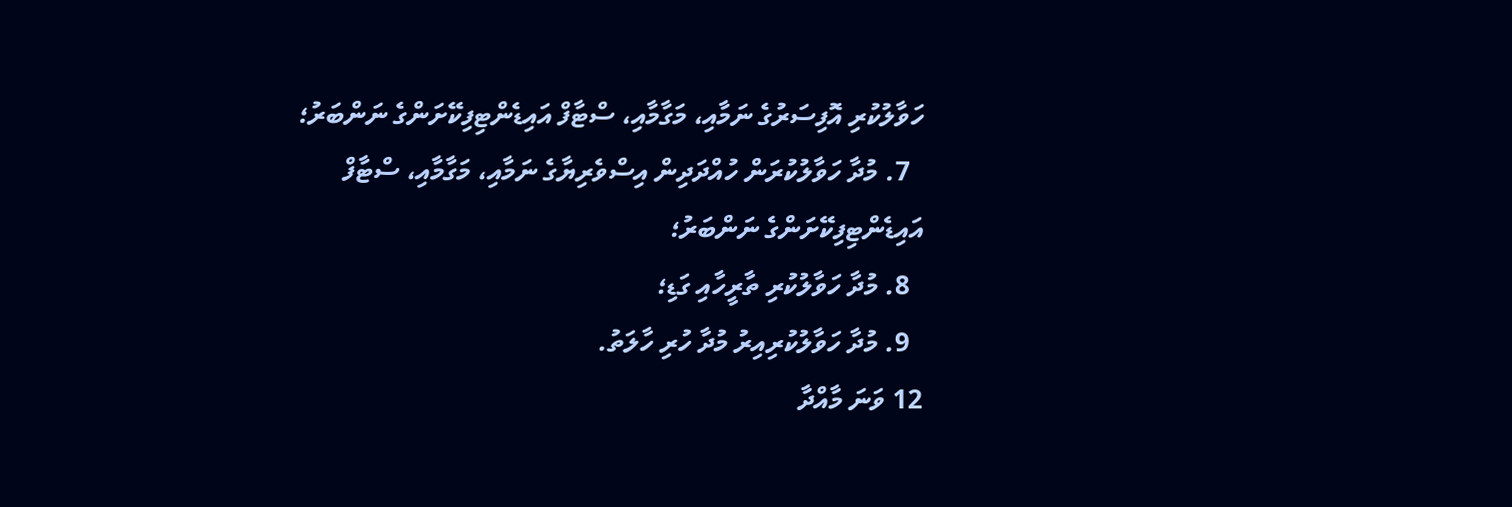ހަވާލުކުރި އޮފިސަރުގެ ނަމާއި، މަގާމާއި، ސްޓާފް އައިޑެންޓިފިކޭށަންގެ ނަންބަރު؛
  7. މުދާ ހަވާލުކުރަން ހުއްދަދިން އިސްވެރިޔާގެ ނަމާއި، މަގާމާއި، ސްޓާފް އައިޑެންޓިފިކޭށަންގެ ނަންބަރު؛
  8. މުދާ ހަވާލުކުރި ތާރީހާއި ގަޑި؛
  9. މުދާ ހަވާލުކުރިއިރު މުދާ ހުރި ހާލަތު.
12 ވަނަ މާއްދާ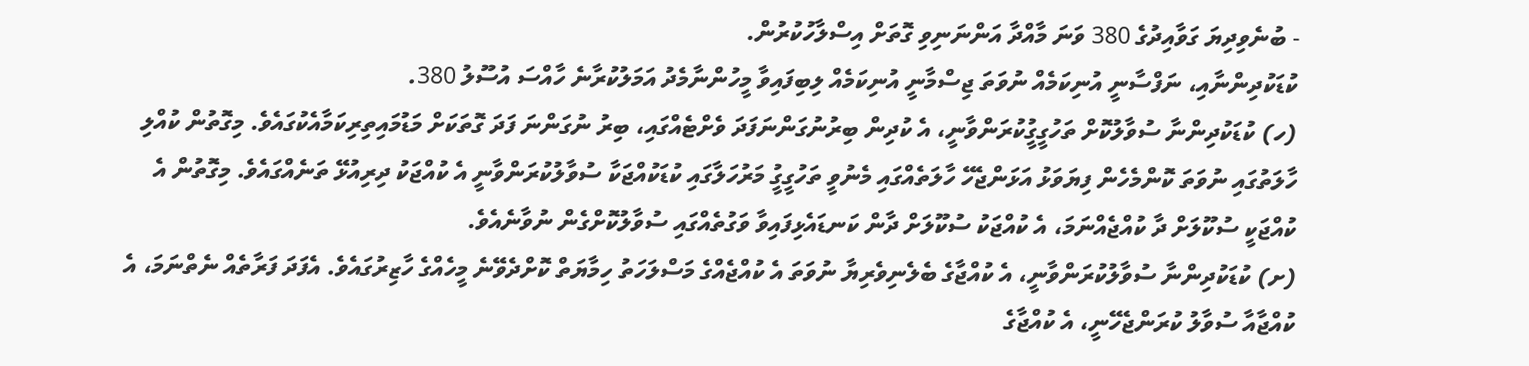- ބުނެވިދިޔަ ގަވާއިދުގެ 380 ވަނަ މާއްދާ އަންނަނިވި ގޮތަށް އިސްލާހުކުރުން.
ކުޑަކުދިންނާއި، ނަފްސާނީ އުނިކަމެއް ނުވަތަ ޖިސްމާނީ އުނިކަމެއް ލިބިފައިވާ މީހުންނާމެދު އަމަލުކުރާނެ ހާއްސަ އުސޫލު 380.
(ހ) ކުޑަކުދިންނާ ސުވާލުކޮށް ތަހުގީގީުކުރަންވާނީ، އެ ކުދިން ބިރުނުގަންނަފަދަ ވެށްޓެއްގައި، ބިރު ނުގަންނަ ފަދަ ގޮތަކަށް މަޑުމައިތިރިކަމާއެކުގައެވެ. މިގޮތުން ކުއްލި ހާލަތުގައި ނުވަތަ ކޮންމެހެން ފިޔަވަޅު އަޅަންޖެހޭ ހާލަތެއްގައި މެނުވީ ތަހުގީގީު މަރުހަލާގައި ކުޑަކުއްޖަކާ ސުވާލުކުރަންވާނީ އެ ކުއްޖަކު ދިރިއުޅޭ ތަނެއްގައެވެ. މިގޮތުން އެ ކުއްޖަކީ ސުކޫލަށް ދާ ކުއްޖެއްނަމަ، އެ ކުއްޖަކު ސުކޫލަށް ދާން ކަނޑައެޅިފައިވާ ވަގުތެއްގައި ސުވާލުކޮށްގެން ނުވާނެއެވެ.
(ށ) ކުޑަކުދިންނާ ސުވާލުކުރަންވާނީ، އެ ކުއްޖާގެ ބެލެނިވެރިޔާ ނުވަތަ އެ ކުއްޖެއްގެ މަސްލަހަތު ހިމާޔަތް ކޮށްދެވޭނެ މީހެއްގެ ހާޒިރުގައެވެ. އެފަދަ ފަރާތެއް ނެތްނަމަ، އެ ކުއްޖާއާ ސުވާލު ކުރަންޖެހޭނީ، އެ ކުއްޖާގެ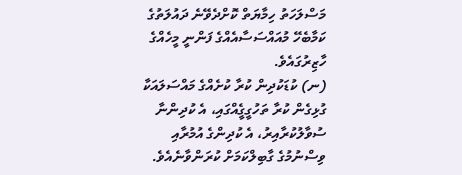މަސްލަހަތު ހިމާޔަތް ކޮށްދެވޭނެ ދައުލަތުގެ ކަމާބެހޭ މުއައްސަސާއެއްގެ ފަންނީ މީހެއްގެ ހާޒިރުގައެވެ.
(ނ) ކުޑަކުދިން ކުރާ ކުށެއްގެ މައްސަލައަކާ ގުޅިގެން ކުރާ ތަހުގީގީެއްގައި، އެ ކުދިންނާ ސުވާލުކުރާއިރު، އެ ކުދިންގެ އުމުރާއި ވިސްނުމުގެ ގާބިލްކަމަށް ކުރަންވާނެއެވެ.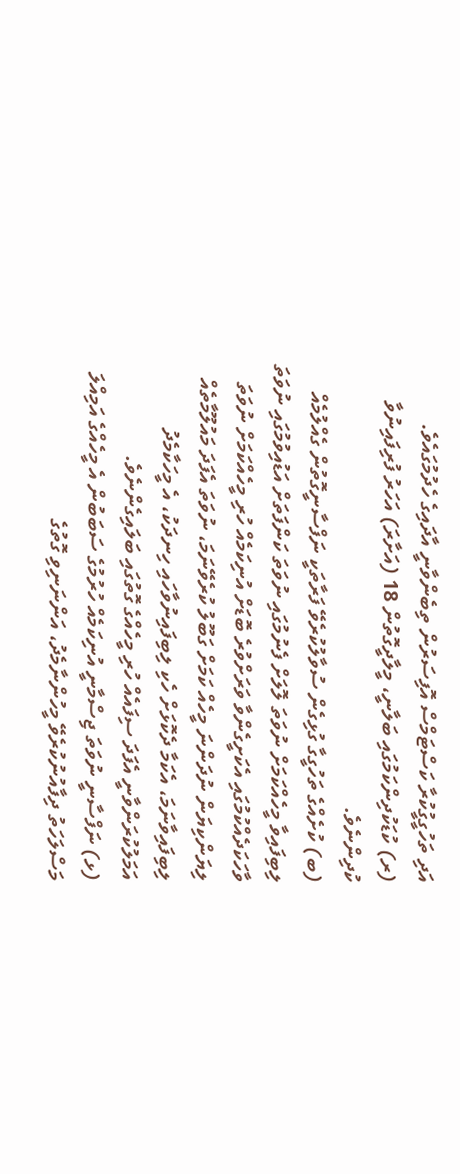އަދި ތަހުގީގީުކުރާ ކަސްޓަމްސް އޮފިސަރުން ތިބެންވާނީ އާދައިގެ ހެދުމުގައެވެ.
(ރ) ކުޑަކުދިންކަމުގައި ބަލާނީ، މީލާދީގޮތުން 18 (އަށާރަ) އަހަރު ފުރިފައިނުވާ ކުދިންނެވެ.
(ބ) ކުށެއްގެ ތަހުގީގާ ގުޅިގެން ސުވާލުކުރެވޭ ފަރާތަކީ ނަފްސާނީގޮތުން ގެއްލުމެއް ލިބިފައިވާ މީހެއްކަމަށް ނުވަތަ ލޮލަށް ފެނުމުގައި ނުވަތަ ކަންފަތަށް އަޑުއިވުމުގައި ނުވަތަ ވާހަކަދެއްކުމުގައި އެކަށީގެންވާ ވަރަށްވުރެ ބޮޑަށް އުނިކަމެއް ހުރި މީހެއްކަމަށް ނުވަތަ ލިޔަންކިޔަން ނުދަންނަ މީހެއް ކަމަށް ގަބޫލު ކުރެވޭނަމަ، ނުވަތަ އެފަދަ މައުލޫމާތެއް ލިބިފައިވާނަމަ، އެކަމާ ދެކޮޅަށް ހެކި ލިބިފައިނުވާހައި ހިނދަކު، އެ މީހަކާމެދު އަމަލުކުރަންވާނީ އެފަދަ ސިފައެއް ހުރި މީހެއްގެ ގޮތުގައި ބަލައިގެންނެވެ.
(ޅ) ނަފްސާނީ ނުވަތަ ޖިސްމާނީ އުނިކަމެއް ހުރުމުގެ ސަބަބުން އެ މީހެއްގެ އަމިއްލަ މަސްލަހަތު ދިފާއުނުކުރެވޭ މީހުންނާމެދު، އަންނަނިވި ގޮތުގެ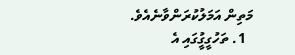މަތިން އަމަލުކުރަންވާނެއެވެ.
  1. ތަހުގީގީުގައި އެ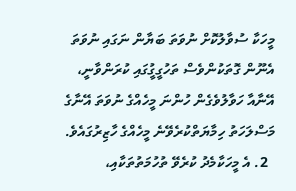މީހަކާ ސުވާލުކޮށް ނުވަތަ ބަޔާން ނަގައި ނުވަތަ އެނޫން ގޮތަކުންވެސް ތަހުގީގީުގައި ކުރަންވާނީ، އޭނާއާ ހަވާލުވެގެން ހުންނަ މީހެއްގެ ނުވަތަ އޭނާގެ މަސްލަހަތު ހިމާޔަތްކުރެވޭނެ މީހެއްގެ ހާޒިރުގައެވެ.
  2. އެ މީހަކާމެދު ކުރެވޭ ތުހުމަތުތަކާއި،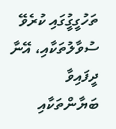ތަހުގީގީުގައި ކުރެވޭ ސުވާލުތަކާއި، އޭނާ ދީފައިވާ ބަޔާންތަކާއި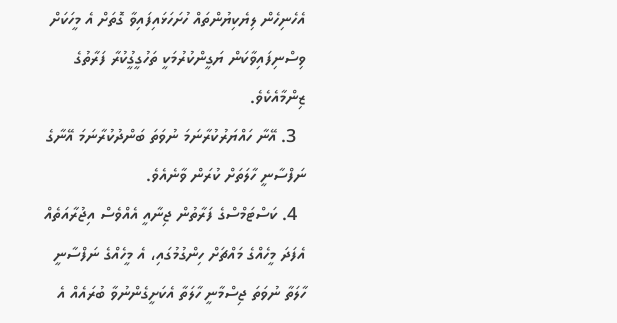އެހެނިހެން ލިޔެކިޔުންތައް ހުށަހަޅައިފައިވާ ގޮތަށް އެ މީހަކަށް ވިސްނިފައިވާކަން ޔަގީންކުރުމަކީ ތަހުގީގީުކުރާ ފަރާތުގެ ޒިންމާއެކެވެ.
  3. އޭނާ ހައްޔަރުކުރާނަމަ ނުވަތަ ބަންދުކުރާނަމަ އޭނާގެ ނަފްސާނީ ހާލަތަށް ކުރަން ވާނެއެވެ.
  4. ކަސްޓަމްސްގެ ފަރާތުން ޖިނާއީ އެއްވެސް އިޖުރާއަތެއް އެފަދަ މީހެއްގެ މައްޗަށް ހިންގުމުގައި، އެ މީހެއްގެ ނަފްސާނީ ހާލަތާ ނުވަތަ ޖިސްމާނީ ހާލަތާ އެކަށީގެންނުވާ ބުރައެއް އެ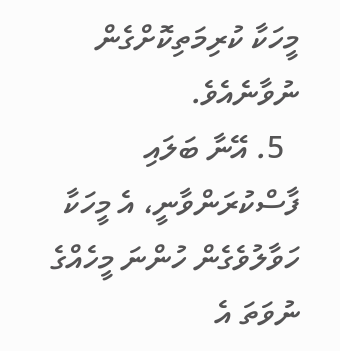މީހަކާ ކުރިމަތިކޮށްގެން ނުވާނެއެވެ.
  5. އޭނާ ބަލައި ފާސްކުރަންވާނީ، އެ މީހަކާ ހަވާލުވެގެން ހުންނަ މީހެއްގެ ނުވަތަ އެ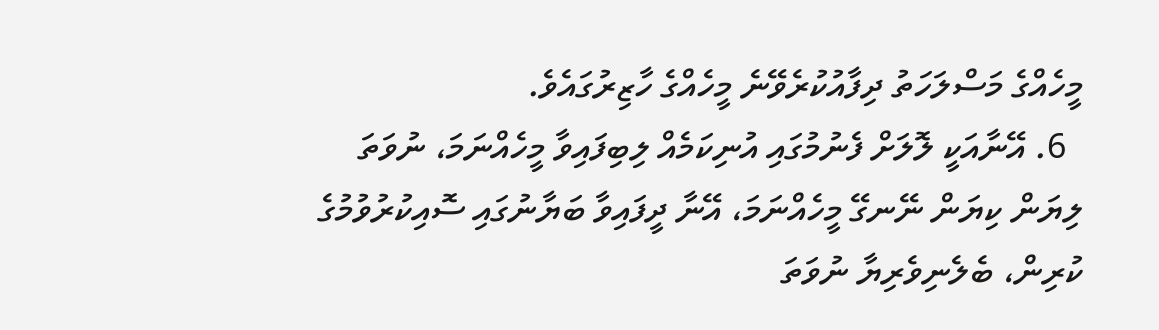މީހެއްގެ މަސްލަހަތު ދިފާއުކުރެވޭނެ މީހެއްގެ ހާޒިރުގައެވެ.
  6. އޭނާއަކީ ލޮލަށް ފެނުމުގައި އުނިކަމެއް ލިބިފައިވާ މީހެއްނަމަ، ނުވަތަ ލިޔަން ކިޔަން ނޭނގޭ މީހެއްނަމަ، އޭނާ ދީފައިވާ ބަޔާނުގައި ސޮއިކުރުވުމުގެ ކުރިން، ބެލެނިވެރިޔާ ނުވަތަ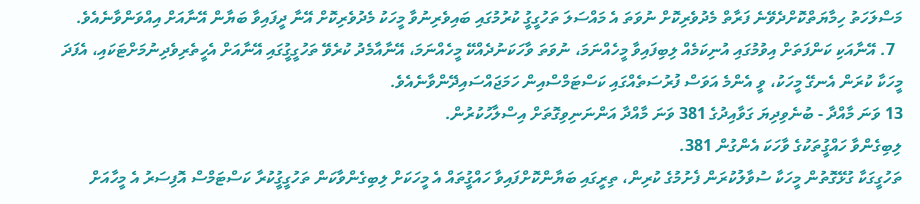މަސްލަހަތު ހިމާޔަތްކޮށްދެވޭނެ ފަރާތް މެދުވެރިކޮށް ނުވަތަ އެ މައްސަލަ ތަހުގީގީު ކުރުމުގައި ބައިވެރިނުވާ މީހަކު މެދުވެރިކޮށް އޭނާ ދީފައިވާ ބަޔާން އޭނާއަށް އިއްވަންވާނެއެވެ.
  7. އޭނާއަކި ކަންފަތަށް އިވުމުގައި އުނިކަމެއް ލިބިފައިވާ މީހެއްނަމަ، ނުވަތަ ވާހަކަނުދެއްކޭ މީހެއްނަމަ، އޭނާއާމެދު ކުރެވޭ ތަހުގީގީުގައި އޭނާއަށް އެހީތެރިވެދިނުމަށްޓަކައި، އެފަދަ މީހަކާ ކުރަން އެނގޭ މީހަކު، ވީ އެންމެ އަވަސް ފުރުސަތެއްގައި ކަސްޓަމްސްއިން ހަމަޖައްސައިދޭންވާނެއެވެ.
13 ވަނަ މާއްދާ - ބުނެވިދިޔަ ގަވާއިދުގެ 381 ވަނަ މާއްދާ އަންނަނިވިގޮތަށް އިސްލާހުކުރުން.
ލިބިގެންވާ ހައްގީުތަކުގެ ވާހަކަ އެންގުން 381.
ތަހުގީގަކާ ގުޅޭގޮތުން މީހަކާ ސުވާލުކުރަން ފެށުމުގެ ކުރިން، ތިރީގައި ބަޔާންކޮށްފައިވާ ހައްގީުތައް އެ މީހަކަށް ލިބިގެންވާކަން ތަހުގީގީުކުރާ ކަސްޓަމްސް އޮފިސަރު އެ މީހާއަށް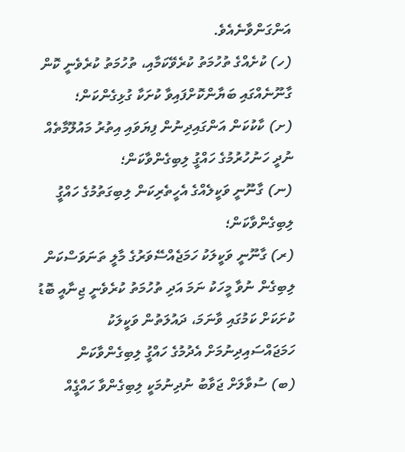އަންގަންވާނެއެވެ.
(ހ) ކުށެއްގެ ތުހުމަތު ކުރެވޭކަމާއި، ތުހުމަތު ކުރެވެނީ ކޮން ގާނޫނެއްގައި ބަޔާންކޮށްފައިވާ ކުށަކާ ގުޅިގެންކަން؛
(ށ) ކާކުކަން އަންގައިދިނުން ފިޔަވައި އިތުރު މައުލޫމާތެއް ނުދީ ހަނުހުރުމުގެ ހައްގީު ލިބިގެންވާކަން؛
(ނ) ގާނޫނީ ވަކީލެއްގެ އެހީތެރިކަން ލިބިގަތުމުގެ ހައްގީު ލިބިގެންވާކަން؛
(ރ) ގާނޫނީ ވަކީލަކު ހަމަޖެއްސޭވަރުގެ މާލީ ތަނަވަސްކަން ލިބިގެން ނުވާ މީހަކު ނަމަ އަދި ތުހުމަތު ކުރެވެނީ ޖިނާއީ ބޮޑު ކުށަކަށް ކަމުގައި ވާނަމަ، ދައުލަތުން ވަކީލަކު ހަމަޖައްސައިދިނުމަށް އެދުމުގެ ހައްގީު ލިބިގެންވާކަން
(ބ) ސުވާލަށް ޖަވާބު ނުދިނުމަކީ ލިބިގެންވާ ހައްގީެއް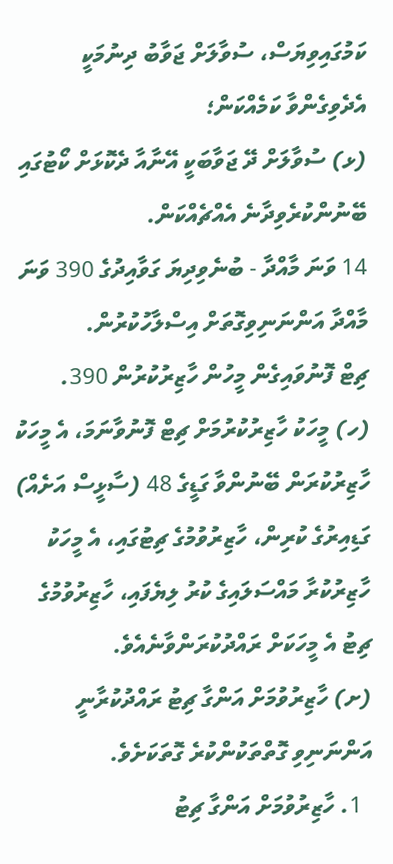ކަމުގައިވިޔަސް، ސުވާލަށް ޖަވާބު ދިނުމަކީ އެދެވިގެންވާ ކަމެއްކަން؛
(ޅ) ސުވާލަށް ދޭ ޖަވާބަކީ އޭނާއާ ދެކޮޅަށް ކޯޓުގައި ބޭނުންކުރެވިދާނެ އެއްޗެއްކަން.
14 ވަނަ މާއްދާ - ބުނެވިދިޔަ ގަވާއިދުގެ 390 ވަނަ މާއްދާ އަންނަނިވިގޮތަށް އިސްލާހުކުރުން.
ޗިޓް ފޮނުވައިގެން މީހުން ހާޒިރުކުރުން 390.
(ހ) މީހަކު ހާޒިރުކުރުމަށް ޗިޓް ފޮނުވާނަމަ، އެ މީހަކު ހާޒިރުކުރަން ބޭނުންވާ ގަޑީގެ 48 (ސާޅީސް އަށެއް) ގަޑިއިރުގެ ކުރިން، ހާޒިރުވުމުގެ ޗިޓުގައި، އެ މީހަކު ހާޒިރުކުރާ މައްސަލައިގެ ކުރު ލިޔެފައި، ހާޒިރުވުމުގެ ޗިޓު އެ މީހަކަށް ރައްދުކުރަންވާނެއެވެ.
(ށ) ހާޒިރުވުމަށް އަންގާ ޗިޓު ރައްދުކުރާނީ އަންނަނިވި ގޮތްތަކުންކުރެ ގޮތަކަށެވެ.
  1. ހާޒިރުވުމަށް އަންގާ ޗިޓު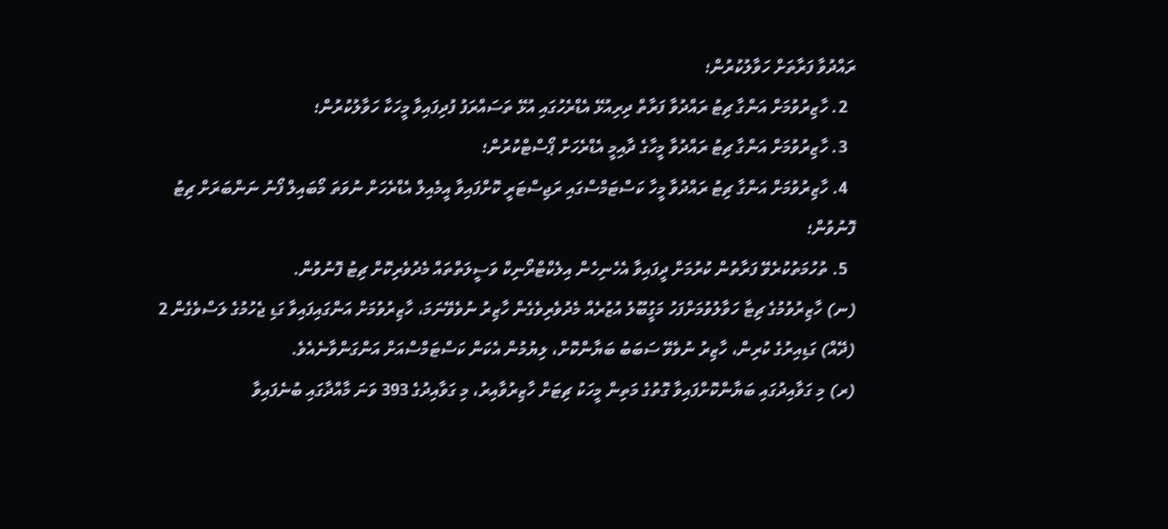ރައްދުވާ ފަރާތަށް ހަވާލުކުރުން؛
  2. ހާޒިރުވުމަށް އަންގާ ޗިޓު ރައްދުވާ ފަރާތް ދިރިއުޅޭ އެޑްރެހުގައި އުޅޭ ތަސައްރަފު ފުދިފައިވާ މީހަކާ ހަވާލުކުރުން؛
  3. ހާޒިރުވުމަށް އަންގާ ޗިޓު ރައްދުވާ މީހާގެ ދާއިމީ އެޑްރެހަށް ޕޯސްޓްކުރުން؛
  4. ހާޒިރުވުމަށް އަންގާ ޗިޓު ރައްދުވާ މީހާ ކަސްޓަމްސްގައި ރަޖިސްޓަރީ ކޮށްފައިވާ އީމެއިލް އެޑްރެހަށް ނުވަތަ މޯބައިލް ފޯނު ނަންބަރަށް ޗިޓު ފޮނުވުން؛
  5. ތުހުމަތުކުރެވޭ ފަރާތުން ކުރުމަށް ދީފައިވާ އެހެނިހެން އިލެކްޓްރޯނިކް ވަސީލަތްތައް މެދުވެރިކޮށް ޗިޓު ފޮނުވުން.
(ނ) ހާޒިރުވުމުގެ ޗިޓާ ހަވާލުވުމަށްފަހު މަގީުބޫލު އުޒުރެއް މެދުވެރިވެގެން ހާޒިރު ނުވެވޭނަމަ، ހާޒިރުވުމަށް އަންގައިފައިވާ ގަޑި ޖެހުމުގެ ލަސްވެގެން 2 (ދޭއް) ގަޑިއިރުގެ ކުރިން، ހާޒިރު ނުވެވޭ ސަބަބު ބަޔާންކޮށް، ލިޔުމުން އެކަން ކަސްޓަމްސްއަށް އަންގަންވާނެއެވެ.
(ރ) މި ގަވާއިދުގައި ބަޔާންކޮށްފައިވާ ގޮތުގެ މަތިން މީހަކު ޗިޓަށް ހާޒިރުވާއިރު، މި ގަވާއިދުގެ 393 ވަނަ މާއްދާގައި ބުނެފައިވާ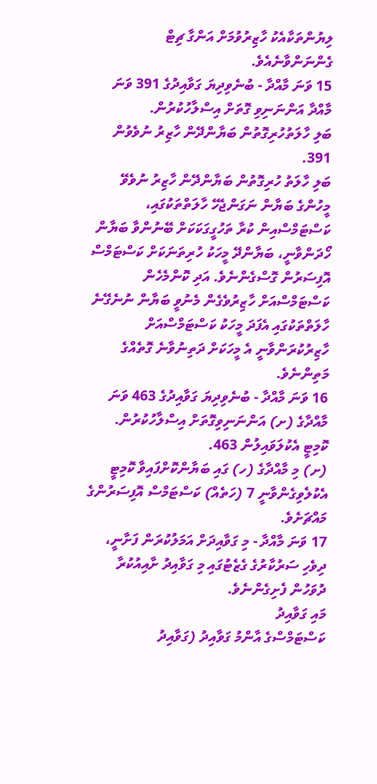ލިޔުންތަކާއެކު ހާޒިރުވުމަށް އަންގާ ޗިޓް ގެންނަންވާނެއެވެ.
15 ވަނަ މާއްދާ - ބުނެވިދިޔަ ގަވާއިދުގެ 391 ވަނަ މާއްދާ އަންނަނިވި ގޮތަށް އިސްލާހުކުރުން.
ބަލި ހާލަތުހުރިގޮތުން ބަޔާންދޭން ހާޒިރު ނުވެވުން 391.
ބަލި ހާލަތު ހުރިގޮތުން ބަޔާންދޭން ހާޒިރު ނުވެވޭ މީހުންގެ ބަޔާން ނަގަންޖެހޭ ހާލަތްތަކުގައި، ކަސްޓަމްސްއިން ކުރާ ތަހުގީގަކަކަށް ބޭނުންވާ ބަޔާން ހޯދަންވާނީ، ބަޔާންދޭ މީހަކު ހުރިތަނަކަށް ކަސްޓަމްސް އޮފިސަރުން ގޮސްގެންނެވެ. އަދި ކޮންމެހެން ކަސްޓަމްސްއަށް ހާޒިރުވެގެން މެނުވީ ބަޔާން ނުނެގޭނެ ހާލަތްތަކުގައި އެފަދަ މީހަކު ކަސްޓަމްސްއަށް ހާޒިރުކުރަންވާނީ އެ މީހަކަށް ދަތިނުވާނެ ގޮތެއްގެ މަތިންނެވެ.
16 ވަނަ މާއްދާ - ބުނެވިދިޔަ ގަވާއިދުގެ 463 ވަނަ މާއްދާގެ (ށ) އަންނަނިވިގޮތަށް އިސްލާހުކުރުން.
ކޮމިޓީ އެކުލަވައިލުން 463.
(ށ) މި މާއްދާގެ (ހ) ގައި ބަޔާންކޮށްފައިވާ ކޮމިޓީ އެކުލެވިގެންވާނީ 7 (ހަތެއް) ކަސްޓަމްސް އޮފިސަރުންގެ މައްޗަށެވެ.
17 ވަނަ މާއްދާ - މި ގަވާއިދަށް އަމަލުކުރަން ފަށާނީ، ދިވެހި ސަރުކާރުގެ ގެޒެޓުގައި މި ގަވާއިދު ށާއިއުކުރާ ދުވަހުން ފެށިގެންނެވެ.
މައި ގަވާއިދު
ކަސްޓަމްސްގެ އާންމު ގަވާއިދު (ގަވާއިދު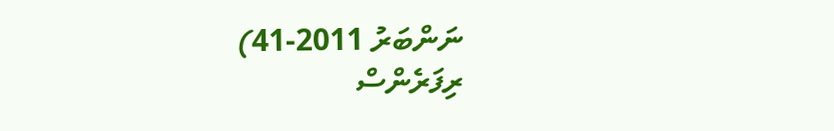ނަންބަރު 2011-41)
ރިފަރެންސް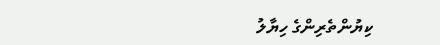ކިޔުންތެރިންގެ ހިޔާލު